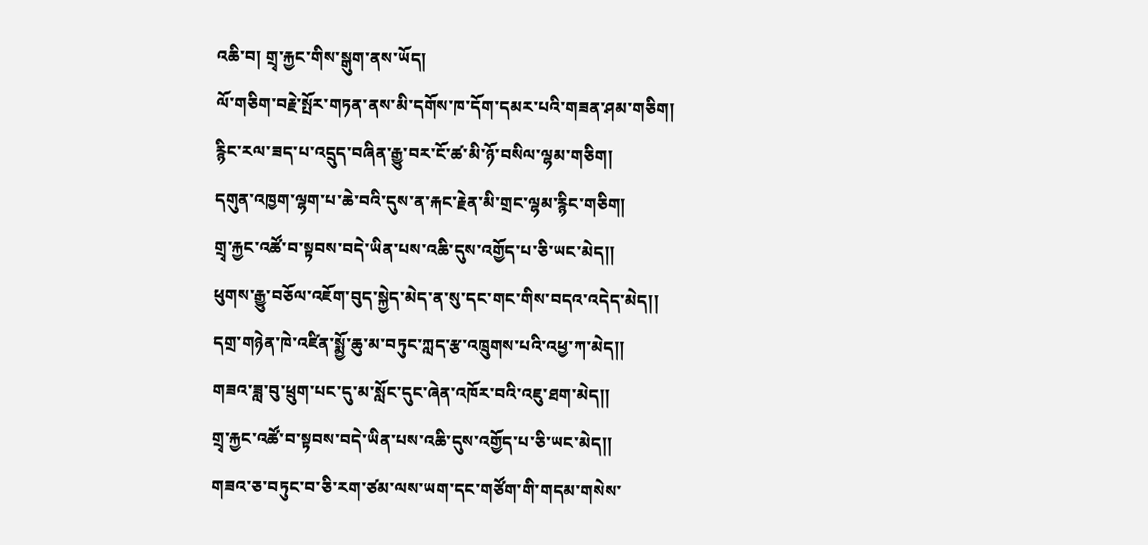འཆི་བ། གྲྭ་རྐྱང་གིས་སྒུག་ནས་ཡོད།
ལོ་གཅིག་བརྗེ་སྤོར་གཏན་ནས་མི་དགོས་ཁ་དོག་དམར་པའི་གཟན་ཤམ་གཅིག།
རྙིང་རལ་ཟད་པ་འདྲུད་བཞིན་རྒྱུ་བར་ངོ་ཚ་མི་ཉོ་བསིལ་ལྷམ་གཅིག།
དགུན་འཁྱག་ལྷག་པ་ཆེ་བའི་དུས་ན་རྐང་རྗེན་མི་གྲང་ལྷམ་རྙིང་གཅིག།
གྲྭ་རྐྱང་འཚོ་བ་སྟབས་བདེ་ཡིན་པས་འཆི་དུས་འགྱོད་པ་ཅི་ཡང་མེད།།
ཕུགས་རྒྱུ་བཅོལ་འཇོག་བུད་སྐྱེད་མེད་ན་སུ་དང་གང་གིས་བདའ་འདེད་མེད།།
དགྲ་གཉེན་ཁེ་འཛིན་སྨྱོ་ཆུ་མ་བཏུང་ཀླད་རྩ་འཁྲུགས་པའི་འཕྱ་ཀ་མེད།།
གཟའ་ཟླ་བུ་ཕྲུག་པང་དུ་མ་སློང་དུང་ཞེན་འཁོར་བའི་འཇུ་ཐག་མེད།།
གྲྭ་རྐྱང་འཚོ་བ་སྟབས་བདེ་ཡིན་པས་འཆི་དུས་འགྱོད་པ་ཅི་ཡང་མེད།།
གཟའ་ཅ་བཏུང་བ་ཅི་རག་ཙམ་ལས་ཡག་དང་གཙོག་གི་གདམ་གསེས་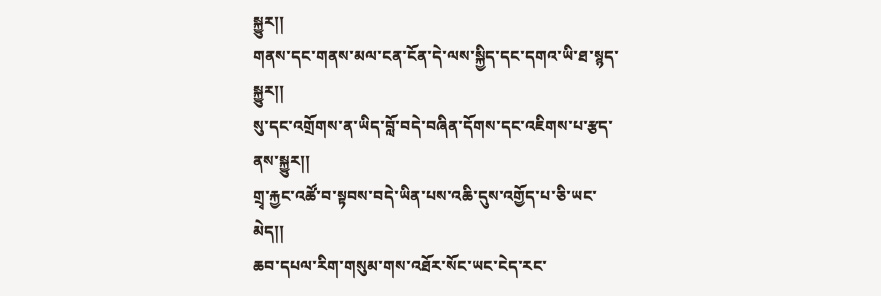སྐྱུར།།
གནས་དང་གནས་མལ་ངན་ངོན་དེ་ལས་སྐྱིད་དང་དགའ་ཡི་ཐ་སྙད་སྐྱུར།།
སུ་དང་འགྲོགས་ན་ཡིད་བློ་བདེ་བཞིན་དོགས་དང་འཇིགས་པ་རྩད་ནས་སྐྱུར།།
གྲྭ་རྐྱང་འཚོ་བ་སྟབས་བདེ་ཡིན་པས་འཆི་དུས་འགྱོད་པ་ཅི་ཡང་མེད།།
ཆབ་དཔལ་རིག་གསུམ་གས་འཐོར་སོང་ཡང་ངེད་རང་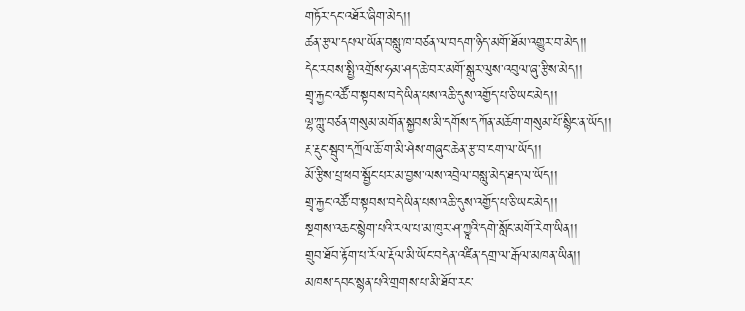གཏོར་དང་འཐོར་ཞིག་མེད།།
ཚན་རྩལ་དཔལ་ཡོན་བསླུ་ཁ་བཙན་ལ་བདག་ཉིད་མགོ་ཐོམ་འགྱུར་བ་མེད།།
དེང་རབས་སྤྱི་འགྲོས་ཧམ་ཤད་ཆེ་བར་མགོ་སྒུར་ལུས་འབུལ་ཞུ་རྩིས་མེད།།
གྲྭ་རྐྱང་འཚོ་བ་སྟབས་བདེ་ཡིན་པས་འཆི་དུས་འགྱོད་པ་ཅི་ཡང་མེད།།
ལྷ་ཀླུ་བཙན་གསུམ་མགོན་སྐྱབས་མི་དགོས་དཀོན་མཆོག་གསུམ་པོ་སྙིང་ན་ཡོད།།
རྔ་རྡུང་སྦུབ་དཀྲོལ་ཆོ་ག་མི་ཤེས་གཞུང་ཆེན་རྩ་བ་ངག་ལ་ཡོད།།
མོ་རྩིས་པྲ་ཕབ་སྦྱོང་པར་མ་བྱས་ལས་འབྲེལ་བསླུ་མེད་ཐད་ལ་ཡོད།།
གྲྭ་རྐྱང་འཚོ་བ་སྟབས་བདེ་ཡིན་པས་འཆི་དུས་འགྱོད་པ་ཅི་ཡང་མེད།།
སྔགས་འཆང་སྙེག་པའི་རལ་པ་མ་ཁུར་ཤ་ཀྱཱའི་དགེ་སློང་མགོ་རེག་ཡིན།།
གྲུབ་ཐོབ་རྟོག་པ་རོལ་རྡོལ་མི་ཡོང་བདེན་འཛིན་དགྲ་ལ་རྒོལ་མཁན་ཡིན།།
མཁས་དབང་སྙན་པའི་གྲགས་པ་མི་ཐོབ་རང་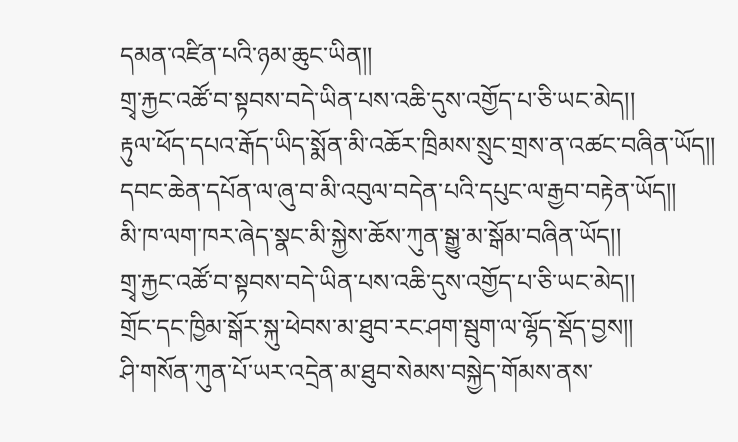དམན་འཛིན་པའི་ཉམ་ཆུང་ཡིན།།
གྲྭ་རྐྱང་འཚོ་བ་སྟབས་བདེ་ཡིན་པས་འཆི་དུས་འགྱོད་པ་ཅི་ཡང་མེད།།
རྟུལ་ཕོད་དཔའ་རྒོད་ཡིད་སྨོན་མི་འཆོར་ཁྲིམས་སྲུང་གྲས་ན་འཚང་བཞིན་ཡོད།།
དབང་ཆེན་དཔོན་ལ་ཞུ་བ་མི་འབུལ་བདེན་པའི་དཔུང་ལ་རྒྱབ་བརྟེན་ཡོད།།
མི་ཁ་ལག་ཁར་ཞེད་སྣང་མི་སྐྱེས་ཆོས་ཀུན་སྒྱུ་མ་སྒོམ་བཞིན་ཡོད།།
གྲྭ་རྐྱང་འཚོ་བ་སྟབས་བདེ་ཡིན་པས་འཆི་དུས་འགྱོད་པ་ཅི་ཡང་མེད།།
གྲོང་དང་ཁྱིམ་སྒོར་སྐུ་ཕེབས་མ་ཐུབ་རང་ཤག་སྦུག་ལ་ལྷོད་སྡོད་བྱས།།
ཤི་གསོན་ཀུན་པོ་ཡར་འདྲེན་མ་ཐུབ་སེམས་བསྐྱེད་གོམས་ནས་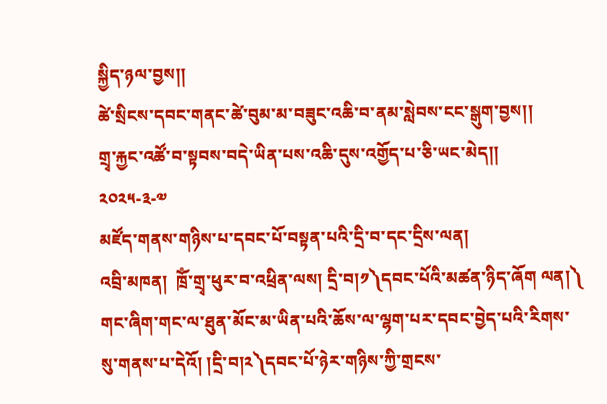སྐྱིད་ཉལ་བྱས།།
ཚེ་སྲིངས་དབང་གནང་ཚེ་བུམ་མ་བཟུང་འཆི་བ་ནམ་སླེབས་ངང་སྒུག་བྱས།།
གྲྭ་རྐྱང་འཚོ་བ་སྟབས་བདེ་ཡིན་པས་འཆི་དུས་འགྱོད་པ་ཅི་ཡང་མེད།།
༢༠༢༥-༣-༧
མཛོད་གནས་གཉིས་པ་དབང་པོ་བསྟན་པའི་དྲི་བ་དང་དྲིས་ལན།
འབྲི་མཁན།  ཁྲོཾ་གྲྭ་ཕུར་བ་འཕྲིན་ལས། དྲི་བ།༡༽དབང་པོའི་མཚན་ཉིད་ཞོག ལན།༽ གང་ཞིག་གང་ལ་ཐུན་མོང་མ་ཡིན་པའི་ཆོས་ལ་ལྷག་པར་དབང་བྱེད་པའི་རིགས་སུ་གནས་པ་དེའོ། །དྲི་བ།༢༽དབང་པོ་ཉེར་གཉིས་ཀྱི་གྲངས་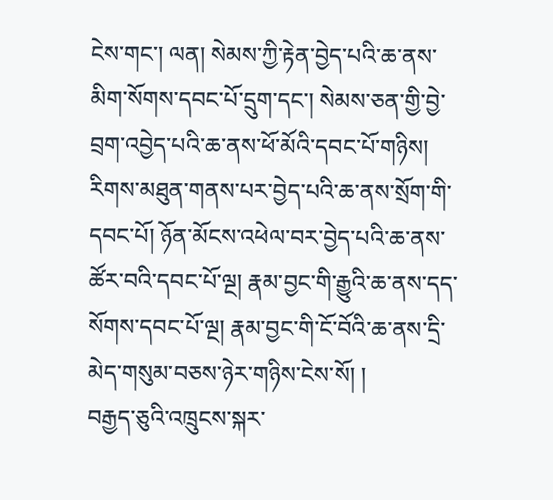ངེས་གང་། ལན། སེམས་ཀྱི་རྟེན་བྱེད་པའི་ཆ་ནས་མིག་སོགས་དབང་པོ་དྲུག་དང་། སེམས་ཅན་གྱི་བྱེ་བྲག་འབྱེད་པའི་ཆ་ནས་ཕོ་མོའི་དབང་པོ་གཉིས། རིགས་མཐུན་གནས་པར་བྱེད་པའི་ཆ་ནས་སྲོག་གི་དབང་པོ། ཉོན་མོངས་འཕེལ་བར་བྱེད་པའི་ཆ་ནས་ཚོར་བའི་དབང་པོ་ལྔ། རྣམ་བྱང་གི་རྒྱུའི་ཆ་ནས་དད་སོགས་དབང་པོ་ལྔ། རྣམ་བྱང་གི་ངོ་བོའི་ཆ་ནས་དྲི་མེད་གསུམ་བཅས་ཉེར་གཉིས་ངེས་སོ། །
བརྒྱད་ཅུའི་འཁྲུངས་སྐར་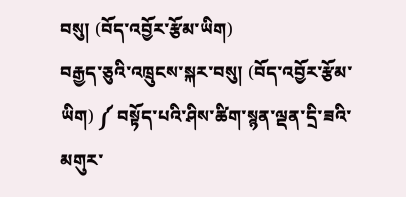བསུ། (བོད་འབྱོར་རྩོམ་ཡིག)
བརྒྱད་ཅུའི་འཁྲུངས་སྐར་བསུ། (བོད་འབྱོར་རྩོམ་ཡིག) ༼ བསྟོད་པའི་ཤིས་ཚིག་སྙན་ལྡན་དྲི་ཟའི་མགུར་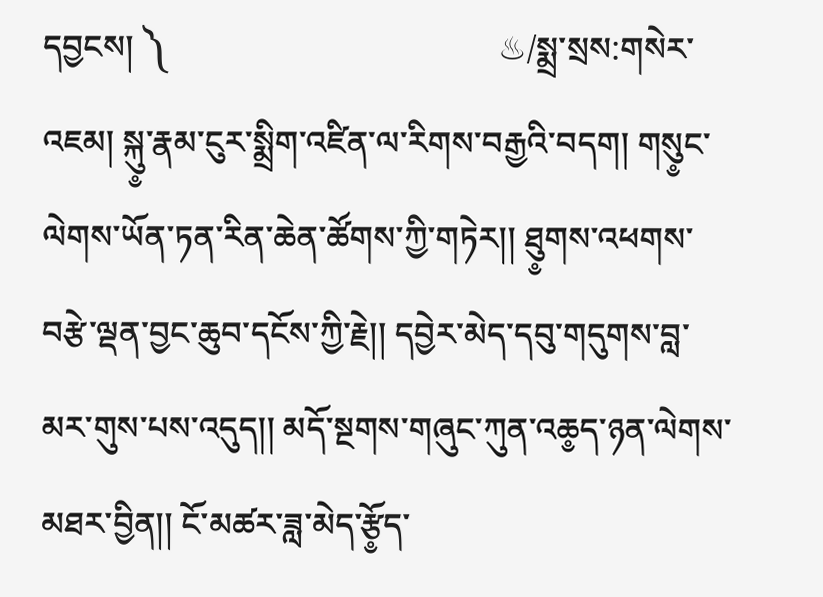དབྱངས། ༽                                        ♨/སྨྲ་སྲས:གསེར་འཇམ། སྐུ༵་རྣམ་ངུར་སྨྲིག་འཛིན་ལ་རིགས་བརྒྱའི་བདག། གསུ༵ང་ལེགས་ཡོན་ཏན་རིན་ཆེན་ཚོགས་ཀྱི་གཏེར།། ཐུ༵གས་འཕགས་བརྩེ་ལྡན་བྱང་ཆུབ་དངོས་ཀྱི་རྗེ།། དབྱེར་མེད་དབུ་གདུགས་བླ་མར་གུས་པས་འདུད།། མདོ་སྔགས་གཞུང་ཀུན་འཆ༵ད་ཉན་ལེགས་མཐར་བྱིན།། ངོ་མཚར་ཟླ་མེད་རྩོ༵ད་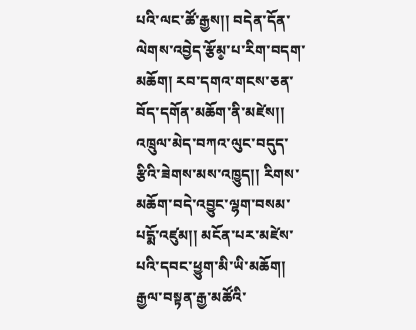པའི་ལང་ཚོ་རྒྱས།། བདེན་དོན་ལེགས་འབྱེད་རྩོམ༵་པ་རིག་བདག་མཆོག། རབ་དགའ་གངས་ཅན་བོད་དགོན་མཆོག་ནི་མཛེས།། འཁྲུལ་མེད་བཀའ་ལུང་བདུད་རྩིའི་ཟེགས་མས་འཁྱུད།། རིགས་མཆོག་བདེ་འབྱུང་ལྷག་བསམ་པདྨོ་འཛུམ།། མངོན་པར་མཛེས་པའི་དབང་ཕྱུག་མི་ཡི་མཆོག། རྒྱལ་བསྟན་རྒྱ་མཚོའི་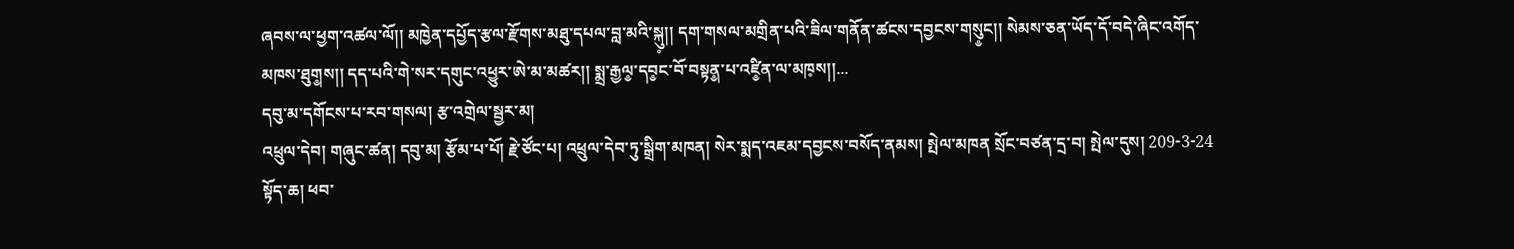ཞབས་ལ་ཕྱག་འཚལ་ལོ།། མཁྱེན་དཔྱོད་རྩལ་རྫོགས་མཐུ་དཔལ་བླ་མའི་སྐུ༷།། དག་གསལ་མགྲིན་པའི་ཟིལ་གནོན་ཚངས་དབྱངས་གསུ༵ང།། སེམས་ཅན་ཡོད་དོ་བདེ་ཞིང་འགོད་མཁས་ཐུག༵ས།། དད་པའི་གེ་སར་དགུང་འཕྱུར་ཨེ་མ་མཚར།། སྨྲ་རྒྱལ༵་དབ༵ང་བོ་བསྟན༵་པ་འཛི༵ན་ལ་མཁ༷ས།།...
དབུ་མ་དགོངས་པ་རབ་གསལ། རྩ་འགྲེལ་སྦྱར་མ།
འཕྲུལ་དེབ། གཞུང་ཚན། དབུ་མ། རྩོམ་པ་པོ། རྗེ་ཙོང་པ། འཕྲུལ་དེབ་ཏུ་སྒྲིག་མཁན། སེར་སྨད་འཇམ་དབྱངས་བསོད་ནམས། སྤེལ་མཁན སྲོང་བཙན་དྲ་བ། སྤེལ་དུས། 209-3-24 སྟོད་ཆ། ཕབ་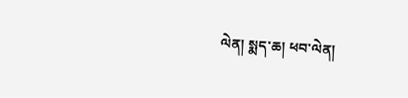ལེན། སྨད་ཆ། ཕབ་ལེན།